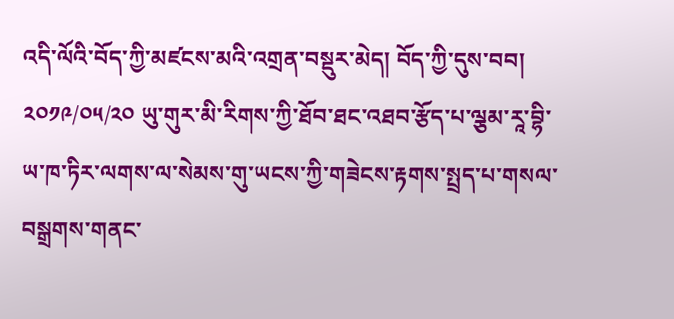འདི་ལོའི་བོད་ཀྱི་མཛངས་མའི་འགྲན་བསྡུར་མེད། བོད་ཀྱི་དུས་བབ། ༢༠༡༩/༠༥/༢༠ ཡུ་གུར་མི་རིགས་ཀྱི་ཐོབ་ཐང་འཐབ་རྩོད་པ་ལྕམ་རཱ་བྷི་ཡ་ཁ་ཏིར་ལགས་ལ་སེམས་གུ་ཡངས་ཀྱི་གཟེངས་རྟགས་སྤྲད་པ་གསལ་བསྒྲགས་གནང་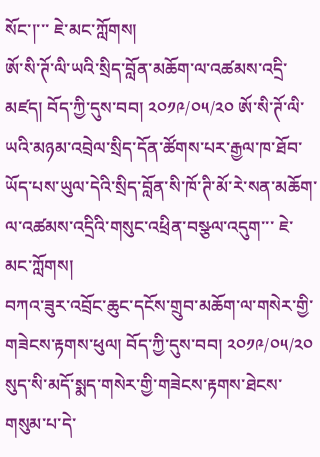སོང་།་་་ ཇེ་མང་ཀློགས།
ཨོ་སི་ཊོ་ལི་ཡའི་སྲིད་བློན་མཆོག་ལ་འཚམས་འདྲི་མཛད། བོད་ཀྱི་དུས་བབ། ༢༠༡༩/༠༥/༢༠ ཨོ་སི་ཊོ་ལི་ཡའི་མཉམ་འབྲེལ་སྲིད་དོན་ཚོགས་པར་རྒྱལ་ཁ་ཐོབ་ཡོད་པས་ཡུལ་དེའི་སྲིད་བློན་སི་ཁོ་ཊི་མོ་རེ་སན་མཆོག་ལ་འཚམས་འདྲིའི་གསུང་འཕྲིན་བསྩལ་འདུག་་་ ཇེ་མང་ཀློགས།
བཀའ་ཟུར་འབྲོང་ཆུང་དངོས་གྲུབ་མཆོག་ལ་གསེར་གྱི་གཟེངས་རྟགས་ཕུལ། བོད་ཀྱི་དུས་བབ། ༢༠༡༩/༠༥/༢༠ སུད་སི་མདོ་སྨད་གསེར་གྱི་གཟེངས་རྟགས་ཐེངས་གསུམ་པ་དེ་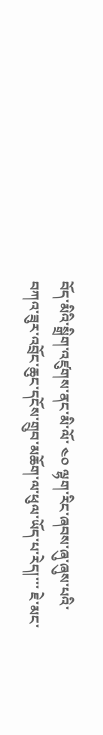བོད་མིའི་སྒྲིག་འཛུགས་ནང་མི་ལོ་ ༤༠ ལྷག་རིང་ཞབས་ཞུ་ཞུས་པའི་བཀའ་ཟུར་འབྲོང་ཆུང་དངོས་གྲུབ་མཆོག་ལ་ཕུལ་ཡོད་པ་རེད།་་་ ཇེ་མང་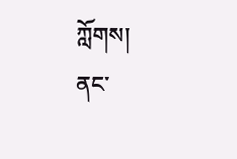ཀློགས།
ནང་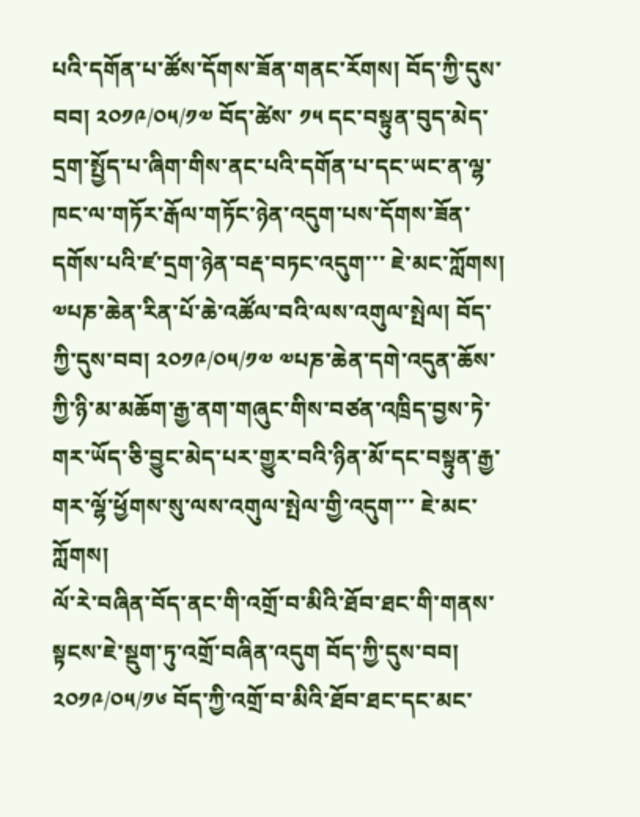པའི་དགོན་པ་ཚོས་དོགས་ཟོན་གནང་རོགས། བོད་ཀྱི་དུས་བབ། ༢༠༡༩/༠༥/༡༧ བོད་ཚེས་ ༡༥ དང་བསྟུན་བུད་མེད་དྲག་སྤྱོད་པ་ཞིག་གིས་ནང་པའི་དགོན་པ་དང་ཡང་ན་ལྷ་ཁང་ལ་གཏོར་རྒོལ་གཏོང་ཉེན་འདུག་པས་དོགས་ཟོན་དགོས་པའི་ཛ་དྲག་ཉེན་བརྡ་བཏང་འདུག་་་ ཇེ་མང་ཀློགས།
༧པཎ་ཆེན་རིན་པོ་ཆེ་འཚོལ་བའི་ལས་འགུལ་སྤེལ། བོད་ཀྱི་དུས་བབ། ༢༠༡༩/༠༥/༡༧ ༧པཎ་ཆེན་དགེ་འདུན་ཆོས་ཀྱི་ཉི་མ་མཆོག་རྒྱ་ནག་གཞུང་གིས་བཙན་འཁྲིད་བྱས་ཏེ་གར་ཡོད་ཅི་བྱུང་མེད་པར་གྱུར་བའི་ཉིན་མོ་དང་བསྟུན་རྒྱ་གར་ལྷོ་ཕྱོགས་སུ་ལས་འགུལ་སྤེལ་གྱི་འདུག་་་ ཇེ་མང་ཀློགས།
ལོ་རེ་བཞིན་བོད་ནང་གི་འགྲོ་བ་མིའི་ཐོབ་ཐང་གི་གནས་སྟངས་ཇེ་སྡུག་ཏུ་འགྲོ་བཞིན་འདུག བོད་ཀྱི་དུས་བབ། ༢༠༡༩/༠༥/༡༦ བོད་ཀྱི་འགྲོ་བ་མིའི་ཐོབ་ཐང་དང་མང་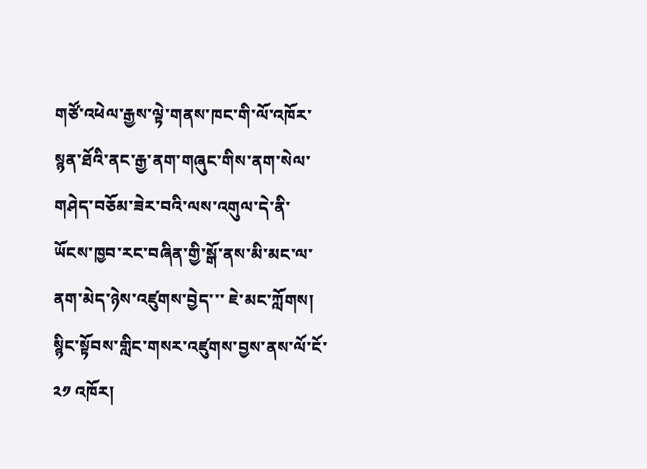གཙོ་འཕེལ་རྒྱས་ལྟེ་གནས་ཁང་གི་ལོ་འཁོར་སྙན་ཐོའི་ནང་རྒྱ་ནག་གཞུང་གིས་ནག་སེལ་གཤེད་བཅོམ་ཟེར་བའི་ལས་འགུལ་དེ་ནི་ཡོངས་ཁྱབ་རང་བཞིན་གྱི་སྒོ་ནས་མི་མང་ལ་ནག་མེད་ཉེས་འཛུགས་བྱེད་་་ ཇེ་མང་ཀློགས།
སྙིང་སྟོབས་གླིང་གསར་འཛུགས་བྱས་ནས་ལོ་ངོ་ ༢༡ འཁོར།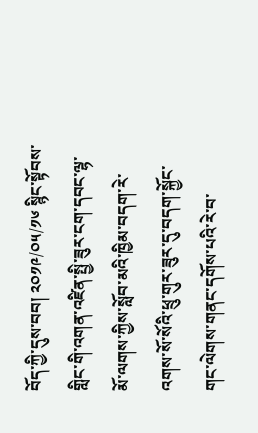བོད་ཀྱི་དུས་བབ། ༢༠༡༩/༠༥/༡༦ སྙིང་སྟོབས་གླིང་གི་འགན་འཛིན་སྤྱི་ཟུར་ངག་དབང་ལྷ་མོ་ལགས་ཀྱིས་སློབ་མའི་ཁྱིམ་བདག་རེ་འགས་སོ་སོའི་ཕྲུ་གུར་ཟུར་དུ་བདག་སྐྱོང་གང་ལེགས་གནང་དགོས་པའི་རེ་བ་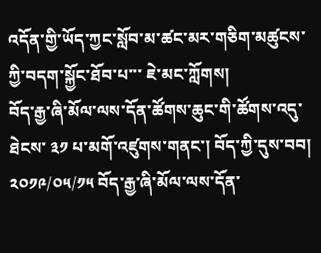འདོན་གྱི་ཡོད་ཀྱང་སློབ་མ་ཚང་མར་གཅིག་མཚུངས་ཀྱི་བདག་སྐྱོང་ཐོབ་པ་་་ ཇེ་མང་ཀློགས།
བོད་རྒྱ་ཞི་མོལ་ལས་དོན་ཚོགས་ཆུང་གི་ཚོགས་འདུ་ཐེངས་ ༣༡ པ་མགོ་འཛུགས་གནང་། བོད་ཀྱི་དུས་བབ། ༢༠༡༩/༠༥/༡༥ བོད་རྒྱ་ཞི་མོལ་ལས་དོན་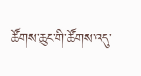ཚོགས་ཆུང་གི་ཚོགས་འདུ་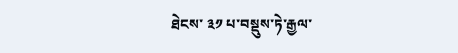ཐེངས་ ༣༡ པ་བསྡུས་ཏེ་རྒྱལ་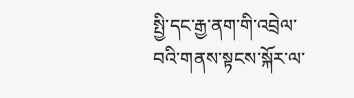སྤྱི་དང་རྒྱ་ནག་གི་འབྲེལ་བའི་གནས་སྟངས་སྐོར་ལ་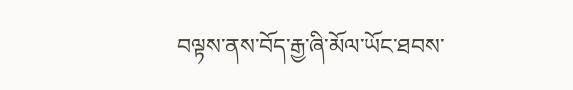བལྟས་ནས་བོད་རྒྱ་ཞི་མོལ་ཡོང་ཐབས་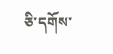ཅི་དགོས་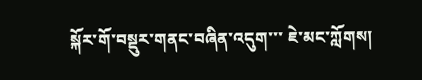སྐོར་གོ་བསྡུར་གནང་བཞིན་འདུག་་་ ཇེ་མང་ཀློགས།